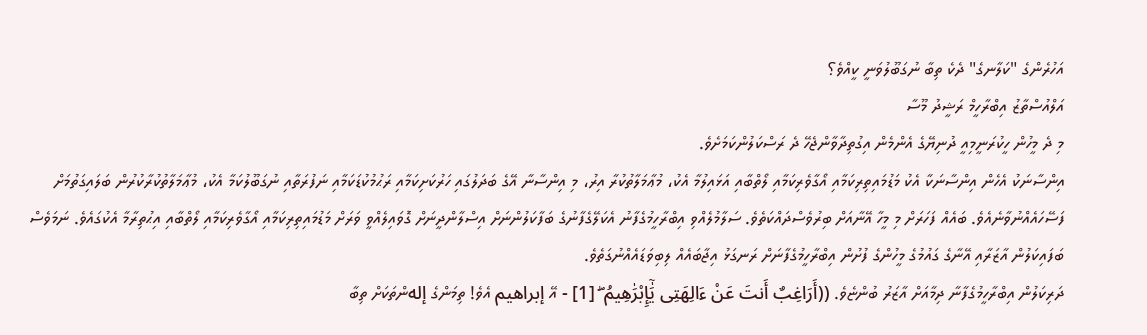އަހުރެންގެ "ކަލާނގެ" ދެކެ ތިބާ ނުގަބޫލުވަނީ ކީއްވެ؟
އަލްއުސްތާޒު އިބްރާހީމް ރަޝީދު މޫސާ
މި ދެ މީހުން ހީކުރަނީމިއީ ދުނިޔޭގެ އެންމެން އިގުތިދާވާންޖެހޭ ދެ ރަސްކަލުންކަމަށެވެ.
އިންސާނަކު އެހެން އިންސާނަކާ އެކު މަޑުމައިތިރިކަމާއި އޯގާވެރިކަމާއި ލޯތްބާއި އަޅައިލުމާ އެކު، މުޢާމަލާތުކުރާ އިރު، މި އިންސާނާ އޭގެ ބަދަލުގައި ހަރުކަށިކަމާއި ރަޙުމުކުޑަކަމާއި ނަފުރަތާއި ނުގަބޫލުކަމާ އެކު، މުޢާމަލާތުކުރާކުރުން ބަލައިގަތުމަށް ފަސޭހައެއްނުވާނެއެވެ. ބައެއް ފަހަރަށް މި މީހާ އޭނާއަށް ބިރުވެސްދައްކަތެވެ. ސަލާމުލެއްވި އިބްރާހީމުގެފާނު އެކަލޭގެފާނުގެ ބަފާކަލުންނަށް އިސްލާންދީނަށް ގޮވައިލެއްވީ ވަރަށް މަޑުމައިތިރިކަމާއި އޯގާވެރިކަމާއި ލޯތްބާއި އިޙުތިރާމާ އެކުގައެވެ. ނަމަވެސް ބަފައިކަލުން އާޒަރާއި އޭނާގެ ގައުމުގެ މީހުންގެ ފުށުން އިބްރާހީމުގެފާނަށް ރަނގަޅު އިޖާބައެއް ލިބިވަޑައެއްނުގަތެވެ.
ދަރިކަލުން އިބްރާހީމުގެފާނާ ދިމާއަށް އާޒަރު ބުންޏެވެ. ((أَرَاغِبٌ أَنتَ عَنْ ءَالِهَتِى يَٰٓإِبْرَٰهِيمُ ۖ [1] - އޭ إبراهيم އެވެ! ތިމަންގެ إلهންތަކަށް ތިބާ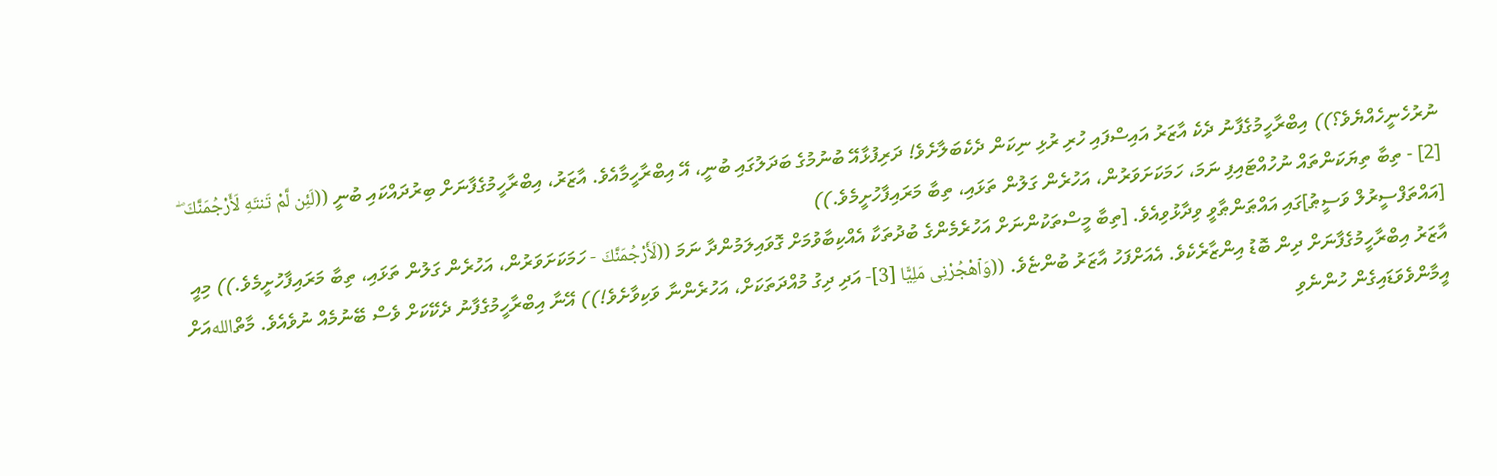ނުރުހެނީހެއްޔެވެ؟)) އިބްރާހީމުގެފާނު ދެކެ އާޒަރު އައިސްފައި ހުރި ރުޅި ނިކަން ދެކެބަލާށެވެ! ދަރިފުޅާއޭ ބުނުމުގެ ބަދަލުގައި ބުނީ، އޭ އިބްރާހީމާއެވެ. އާޒަރު، އިބްރާހީމުގެފާނަށް ބިރުދައްކައި ބުނީ ((لَئِن لَّمْ تَنتَهِ لَأَرْجُمَنَّكَ ۖ [2] - ތިބާ ތިޔަކަންތައް ނުހުއްޓައިފި ނަމަ، ހަމަކަށަވަރުން، އަހުރެން ގަލުން ތަޅައި، ތިބާ މަރައިފާހުށީމެވެ.))
[އައްތަފްސީރުލް ވަސީޠު]ގައި އައްޠަންޠާވީ ވިދާޅުވިއެވެ. [ތިބާ މީސްތަކުންނަށް އަހުރެމެންގެ ބުދުތަކާ އެއްކިބާވުމަށް ގޮވައިލަމުންދާ ނަމަ ((لَأَرْجُمَنَّكَ - ހަމަކަށަވަރުން، އަހުރެން ގަލުން ތަޅައި، ތިބާ މަރައިފާހުށީމެވެ.)) މިއީ އާޒަރު އިބްރާހީމުގެފާނަށް ދިން ބޮޑު އިންޒާރެކެވެ. އެއަށްފަހު އާޒަރު ބުންޏެވެ. ((وَٱهْجُرْنِى مَلِيًّا [3]- އަދި ދިގު މުއްދަތަކަށް، އަހުރެންނާ ވަކިވާށެވެ!)) އޭނާ އިބްރާހީމުގެފާނު ދެކޭކަށް ވެސް ބޭނުމެއް ނުވެއެވެ. މާތްاللهއަށް އީމާންވެވަޑައިގެން ހުންނެވި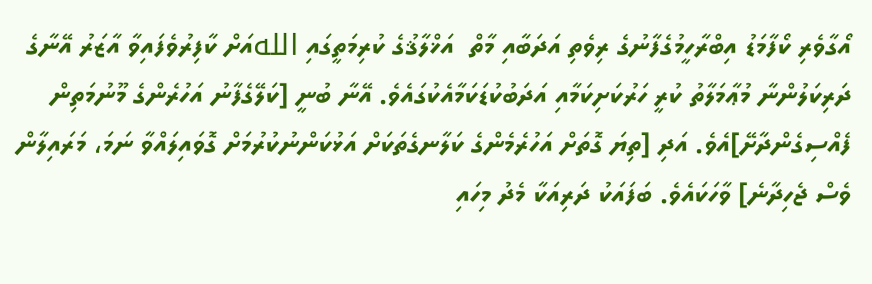އޯގާވެރި ކޯފާމަޑު އިބްރާހީމުގެފާނުގެ ރިވެތި އަދަބާއި މާތް  އަޚްލާޤުގެ ކުރިމަތީގައި اللهއަށް ކާފިރުވެފައިވާ އާޒަރު އޭނާގެ ދަރިކަލުންނާ މުޢާމަލާތު ކުރީ ހަރުކަށިކަމާއި އަދަބުކުޑަކަމާއެކުގައެވެ. އޭނާ ބުނީ [ކަލޭގެފާނު އަހުރެންގެ މޫނުމަތިން ފެއްސިގެންދާށޭ]އެވެ. އަދި [ތިޔަ ގޮތަށް އަހުރެމެންގެ ކަލާނގެތަކަށް އަޅުކަންނުކުރުމަށް ގޮވައިލައްވާ ނަމަ، މަރައިލާން ވެސް ޖެހިދާނެ] ވާހަކައެވެ. ބަފައަކު ދަރިއަކާ މެދު މިހައި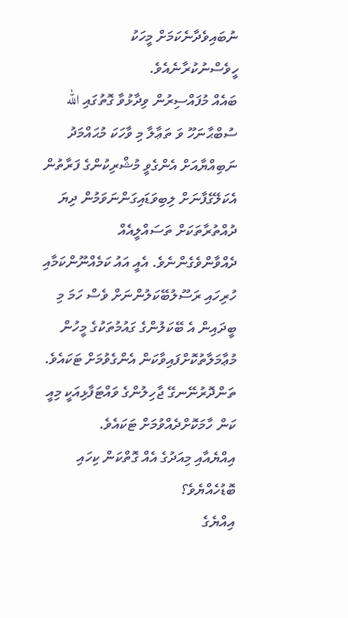ނުބައިވެދާނެކަމަށް މީހަކު ހީވެސްނުކުރާނެއެވެ.
ބައެއް މުފައްސިރުން ވިދާޅުވާ ގޮތުގައި الله ސުބްޙާނަހޫ ވަ ތަޢާލާ މި ވާހަކަ މުޙައްމަދު ނަބިއްޔާއަށް އެންގެވީ މުޝްރިކުންގެ ފަރާތުން އެކަލޭގެފާނަށް ލިބިވަޑައިގަންނަވަމުން ދިޔަ ދުއްތުރާތަކަށް ތަސައްލީއެއް ދެއްވާންވެގެންނެވެ. އެއީ އައު ކަމެއްނޫންކަމާއި ހުރިހައި ރަސޫލުބޭކަލުންނަށް ވެސް ހަމަ މި ބީދައިން އެ ބޭކަލުންގެ ގައުމުތަކުގެ މީހުން މުޢާމަލާތުކޮށްފައިވާކަން އެންގެވުމަށް ޓަކައެވެ. ތަންދޮރުނޭނގޭ ޖާހިލުންގެ ވައްޓަފާޅިއަކީ މިއީ ކަން ހާމަކޮށްދެއްވުމަށް ޓަކައެވެ.
އިއްޔެއާއި މިއަދުގެ އެއް ގޮތްކަން ކިހައި ބޮޑުހެއްޔެވެ؟
އިއްޔެގެ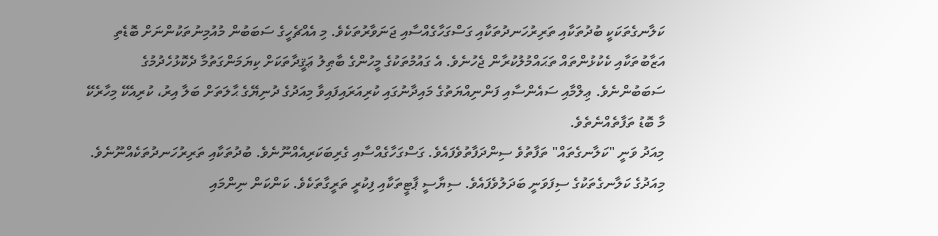ކަލާނގެތަކަކީ ބުދުތަކާއި ތަރިރުހަނދުތަކާއި ގަސްގަހާގެއްސާއި ޖަނަވާރުތަކެވެ. މި އެއްޗެހީގެ ސަބަބުން މުއުމިނުތަކުންނަށް ބޮޑެތި އަޒާބުތަކާއި ކެކުޅުންތައް ތަޙައްމުލުކުރާން ޖެހުނެވެ. އެ ގައުމުތަކުގެ މީހުންގެ ބާޠިލު ޢަޤީދާތަކަށް ކިޔަމަންގަތުމާ ދެކޮޅުހެދުމުގެ ސަބަބުންނެވެ. ޢިލްމާއި ސައެންސާއި ފަންނިއްޔަތުގެ މައިދާނުގައި ކުރިއަރައިފައިވާ މިއަދުގެ ދުނިޔޭގެ ޙާލަތަށް ބަލާ އިރު، ކުރިއެކޭ މިހާރެކޭ މާ ބޮޑު ތަފާތެއްނެތެވެ.
މިއަދު ވަނީ "ކަލާނގެތައް" ތަފާތުވެ ސިންދަފާތުވެފައެވެ. ގަސްގަހާގެއްސާއި ގެރިބަކަރިއެއްނޫނެވެ. ބުދުތަކާއި ތަރިރުހަނދުތަކެއްނޫނެވެ. މިއަދުގެ ކަލާނގެތަކުގެ ސިފަވަނީ ބަދަލުވެފައެވެ. ސިޔާސީ ޕާޓީތަކާއި ފިކުރީ ތަރީގާތަކެވެ. ކަންކަން ނިންމައި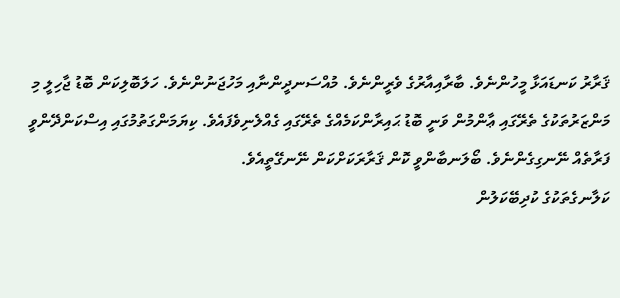ޤަރާރު ކަނޑައަޅާ މީހުންނެވެ. ބާރާއިއާރުގެ ވެރީންނެވެ. މުއްސަނދީންނާއި މަހުޖަނުންނެވެ. ހަލަބޮލިކަން ބޮޑު ޖާހިލީ މި މަންޒަރުތަކުގެ ތެރޭގައި ޢާންމުން ވަނީ ބޮޑު ޙައިރާންކަމެއްގެ ތެރޭގައި ގެއްލެނިވެފައެވެ. ކިޔަމަންގަތުމުގައި އިސްކަންދޭންވީ ފަރާތެއް ނޭނގިގެންނެވެ. ބޯލަނބާންވީ ކޮން ޤަރާރަކަށްކަން ނޭނގޭތީއެވެ.
ކަލާނގެތަކުގެ ކުދިބޭކަލުން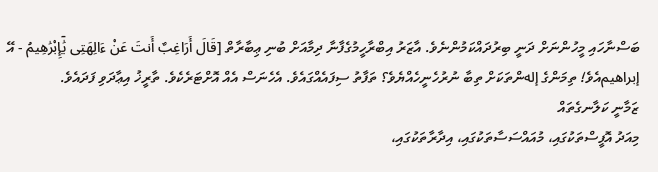ބަސްނާހައި މީހުންނަށް ދަނީ ބިރުދައްކަމުންނެވެ. އާޒަރު އިބްރާހީމުގެފާނާ ދިމާއަށް ބުނި ޢިބާރާތް [قَالَ أَرَاغِبٌ أَنتَ عَنْ ءَالِهَتِى يَٰٓإِبْرَٰهِيمُ - އޭ إبراهيمއެވެ! ތިމަންގެ إلهންތަކަށް ތިބާ ނުރުހެނީހެއްޔެވެ؟ ތަފާތު ސިފައެއްގައެވެ. އެހެނަސް އެއް އޮށްޓަރެކެވެ. ތާރީޚު އިޢާދަވި ފަދައެވެ.
ޒަމާނީ ކަލާނގެތައް
މިއަދު އޮފީސްތަކުގައި، މުއައްސަސާތަކުގައި، އިދާރާތަކުގައި،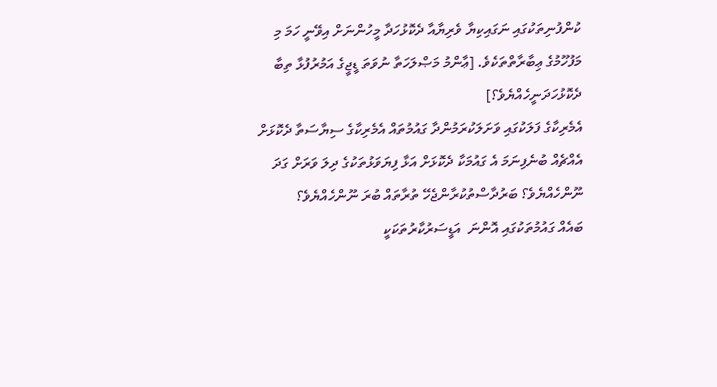ކުންފުނިތަކުގައި ނަގައިކިޔާ ވެރިޔާއާ ދެކޮޅުހަދާ މީހުންނަށް އިވޭނީ ހަމަ މި މަފުހޫމުގެ ޢިބާރާތްތަކެވެ. [ޢާންމު މަޞްލަހަތާ ނުވަތަ ޑީޖީގެ އަމުރުފުޅާ ތިބާ ދެކޮޅުހަދަނީހެއްޔެވެ؟]
އެމެރިކާގެ ފަލަކުގައި ވަށަލަކުރަމުންދާ ގައުމުތައް އެމެރިކާގެ ސިޔާސަތާ ދެކޮޅަށް އެއްޗެއް ބުނެފިނަމަ އެ ގައުމަކާ ދެކޮޅަށް އަޅާ ފިޔަވަޅުތަކުގެ ދިލަ ވަރަށް ގަދަ ނޫންހެއްޔެވެ؟ ބަރުދާސްތުކުރާންޖެހޭ ތުރާތައް ބުރަ ނޫންހެއްޔެވެ؟
ބައެއް ގައުމުތަކުގައި އޮންނަ  އަޑީސަރުކާރުތަކަކީ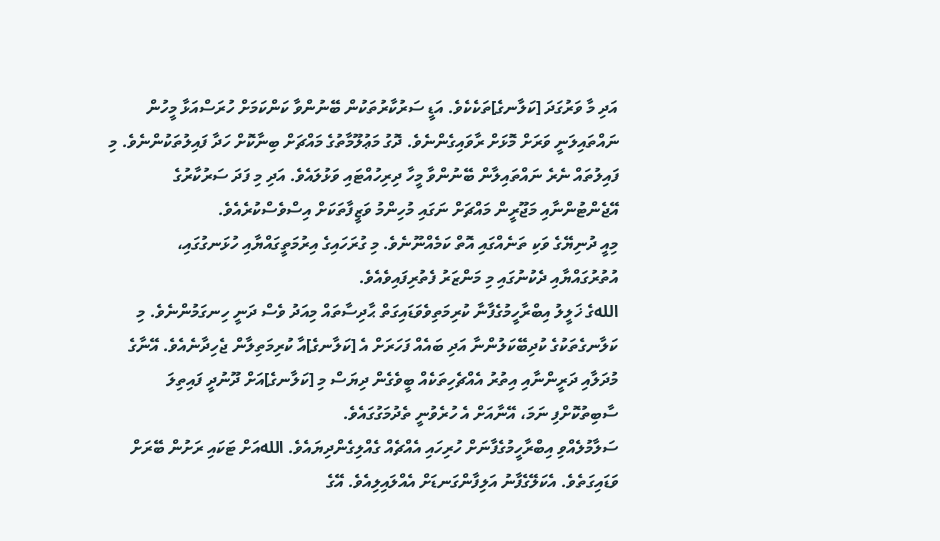އަދި މާ ވަރުގަދަ [ކަލާނގެ]ތަކެކެވެ. އަޑީ ސަރުކާރުތަކުން ބޭނުންވާ ކަންކަމަށް ހުރަސްއަޅާ މީހުން ނައްތައިލަނީ ވަރަށް މޮޅަށް ރާވައިގެންނެވެ. ދޮގު މަޢުލޫމާތުގެ މައްޗަށް ބިނާކޮށް ހަދާ ފައިލުތަކުންނެވެ. މި ފައިލުތައް ނެރެ ނައްތައިލާން ބޭނުންވާ މީހާ ދިރިހުއްޓައި ވަޅުލައެވެ. އަދި މި ފަދަ ސަރުކާރުގެ އޭޖެންޓުންނާއި މަޖޫރީން މައްޗަށް ނަގައި މުހިންމު ވަޒީފާތަކަށް އިސްވެސްކުރެއެވެ.
މިއީ ދުނިޔޭގެ ވަކި ތަނެއްގައި އޮތް ކަމެއްނޫނެވެ. މި ގުރަހައިގެ އިރުމަތީގައްޔާއި ހުޅަނގުގައި، އުތުރުގައްޔާއި ދެކުނުގައި މި މަންޒަރު ފެތުރިފައިވެއެވެ.
اللهގެ ޚަލީލު އިބްރާހީމުގެފާނާ ކުރިމަތިވެވަޑައިގަތް ޙާދިސާތައް މިއަދު ވެސް ދަނީ ހިނގަމުންނެވެ. މި ކަލާނގެތަކުގެ ކުދިބޭކަލުންނާ އަދި ބައެއް ފަހަރަށް އެ [ކަލާނގެ]އާ ކުރިމަތިލާން ޖެހިދާނެއެވެ. އޭނާގެ މުދަލާއި ދަރީންނާއި އިތުރު އެއްޗެހިތަކެއް ބީވެގެން ދިޔަސް މި [ކަލާނގެ]އަށް ދޫނުދީ ފައިތިލަ ސާބިތުކޮށްފި ނަމަ، އޭނާއަށް އެ ހުރެވުނީ ތެދުމަގުގައެވެ.
ސަލާމުލެއްވި އިބްރާހީމުގެފާނަށް ހުރިހައި އެއްޗެއް ގެއްލިގެންދިޔައެވެ. اللهއަށް ޓަކައި ރަށުން ބޭރަށް ވަޑައިގަތެވެ. އެކަލޭގެފާނު އަލިފާންގަނޑަށް އެއްލައިލިއެވެ. އޭގެ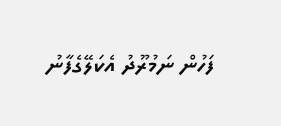ފަހުން ނަމުރޫދު އެކަލޭގެފާނު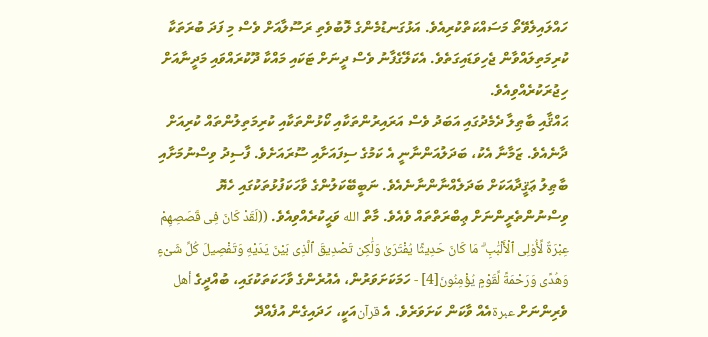ހައްލައިލެވޭތޯ މަސައްކަތްކުރިއެވެ. އަޅުގަނޑުމެންގެ ލޮބުވެތި ރަސޫލާއަށް ވެސް މި ފަދަ ބުރަތަކާ ކުރިމަތިލައްވާން ޖެހިވަޑައިގަތެވެ. އެކަލޭގެފާނު ވެސް ދީނަށް ޓަކައި މައްކާ ދޫކުރައްވައި މަދީނާއަށް ހިޖުރަކުރެއްވިއެވެ.
ޙައްޤާއި ބާޠިލާ ދެމެދުގައި އަބަދު ވެސް އަރައިރުންތަކާއި ކޯޅުންތަކާއި ކުރިމަތިލުންތައް ކުރިއަށް ދާނެއެވެ. ޒަމާނާ އެކު، ބަދަލުއަންނާނީ އެ ކަމުގެ ސިފައަށާއި ސޫރައަށެވެ. ފާސިދު ވިސްނުމަށާއި ބާޠިލު ޢަޤީދާއަކަށް ބަދަލެއްނާންނާނެއެވެ. ނަބީބޭކަލުންގެ ވާހަކަފުޅުތަކުގައި ހެޔޮ ވިސްނުންތެރީންނަށް ޢިބްރަތްތައް ވެއެވެ. މާތް الله ވަޙީކުރެއްވިއެވެ. ((لَقَدْ كَانَ فِى قَصَصِهِمْ عِبْرَةٌ لِّأُو۟لِى ٱلْأَلْبَٰبِ ۗ مَا كَانَ حَدِيثًا يُفْتَرَىٰ وَلَٰكِن تَصْدِيقَ ٱلَّذِى بَيْنَ يَدَيْهِ وَتَفْصِيلَ كُلِّ شَىْءٍ وَهُدًى وَرَحْمَةً لِّقَوْمٍ يُؤْمِنُونَ[4] - ހަމަކަށަވަރުން، އެއުރެންގެ ވާހަކަތަކުގައި، ބުއްދީގެ أهل ވެރިންނަށް عبرةއެއް ވާކަން ކަށަވަރެވެ. އެ قرآنއަކީ، ހަދައިގެން އުފެއްދޭ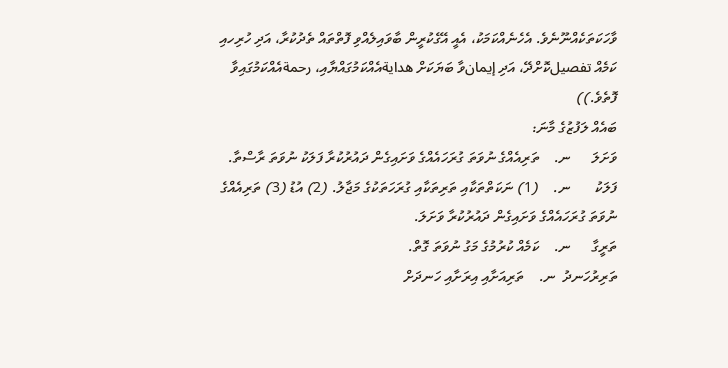ވާހަކަތަކެއްނޫނެވެ. އެހެނެއްކަމަކު، އެއީ އޭގެކުރީން ބާވައިލެއްވި ފޮތްތައް ތެދުކުރާ، އަދި ހުރިހއި ކަމެއް تفصيلކޮށްދޭ، އަދި إيمانވާ ބަޔަކަށް هدايةއެއްކަމުގައްޔާއި، رحمةއެއްކަމުގައިވާ ފޮތެވެ.))
ބައެއް ލަފުޒުގެ މާނަ:
ވަށަލަ      ނ.    ތަރިއެއްގެ ނުވަތަ ގުރަހައެއްގެ ވަށައިގެން ދައުރުކުރާ ފަލަކު ނުވަތަ ރާސްތާ.
ފަލަކު       ނ.    (1) ނަކަތްތަކާއި ތަރިތަކާއި ގުރަހަތަކުގެ މަޖާލު. (2) އުޑު (3) ތަރިއެއްގެ ނުވަތަ ގުރަހައެއްގެ ވަށައިގެން ދައުރުކުރާ ވަށަލަ.
ތަރީގާ      ނ.    ކަމެއް ކުރުމުގެ މަގު ނުވަތަ ގޮތް.
ތަރިރުހަނދު  ނ.    ތަރިއަށާއި އިރަށާއި ހަނދަށް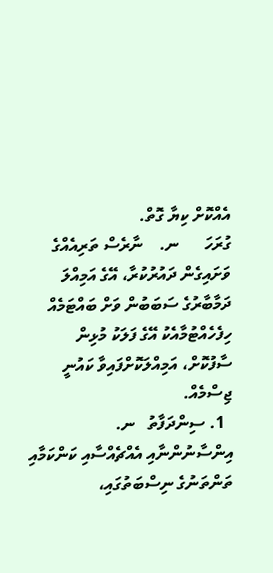އެއްކޮށް ކިޔާ ގޮތް.
ގުރަހަ      ނ.    ނާރެސް ތަރިއެއްގެ ވަށައިގެން ދައުރުކުރާ، އޭގެ އަމިއްލަ ދަމާބާރުގެ ސަބަބުން ވަށް ބައްޓަމެއް ހިފެހެއްޓުމާއެކު އޭގެ ފަލަކު މުޅިން ސާފުކޮށް، އަމިއްލަކޮށްފައިވާ ކައުނީ ޖިސްމެއް.
  1. ސިންދަފާތު   ނ.    އިންސާނުންނާއި އެއްޗެއްސާއި ކަންކަމާއި ތަންތަނުގެ ނިސްބަތުގައި،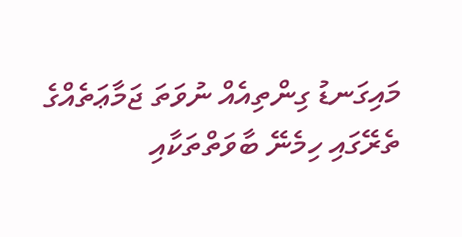މައިގަނޑު ގިންތިއެއް ނުވަތަ ޖަމާޢަތެއްގެ ތެރޭގައި ހިމެނޭ ބާވަތްތަކާއި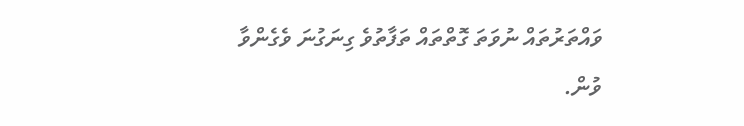ވައްތަރުތައް ނުވަތަ ގޮތްތައް ތަފާތުވެ ގިނަގުނަ ވެގެންވާ ވުން.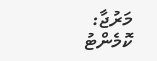މަރުޖާ:
ކޮމެންޓު